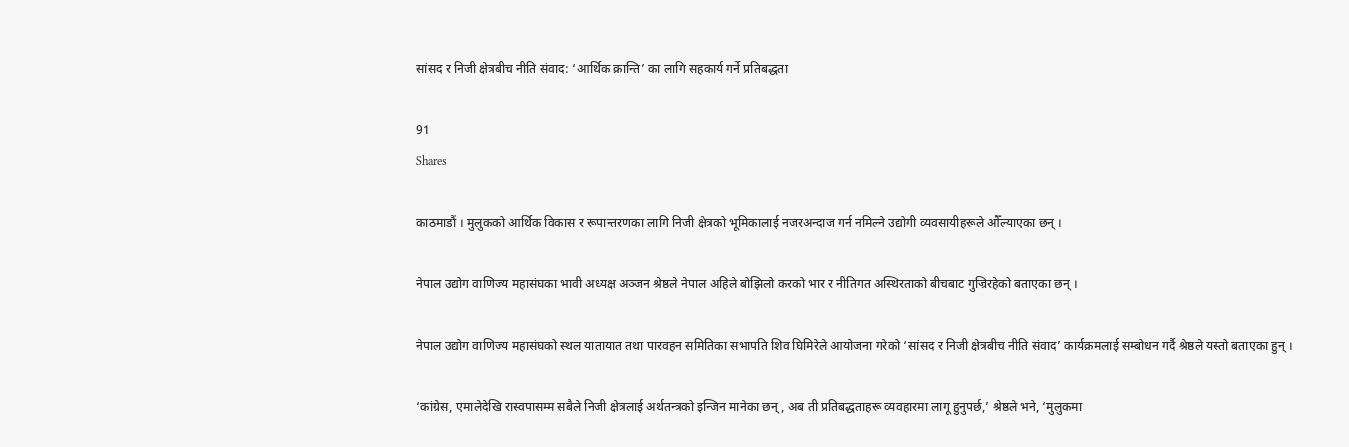सांसद र निजी क्षेत्रबीच नीति संवाद: ‘आर्थिक क्रान्ति’ का लागि सहकार्य गर्ने प्रतिबद्धता

91
Shares

काठमाडौं । मुलुकको आर्थिक विकास र रूपान्तरणका लागि निजी क्षेत्रको भूमिकालाई नजरअन्दाज गर्न नमिल्ने उद्योगी व्यवसायीहरूले औँल्याएका छन् ।

नेपाल उद्योग वाणिज्य महासंघका भावी अध्यक्ष अञ्जन श्रेष्ठले नेपाल अहिले बोझिलो करको भार र नीतिगत अस्थिरताको बीचबाट गुज्रिरहेको बताएका छन् ।

नेपाल उद्योग वाणिज्य महासंघको स्थल यातायात तथा पारवहन समितिका सभापति शिव घिमिरेले आयोजना गरेको ‘सांसद र निजी क्षेत्रबीच नीति संवाद’ कार्यक्रमलाई सम्बोधन गर्दै श्रेष्ठले यस्तो बताएका हुन् ।

‘कांग्रेस, एमालेदेखि रास्वपासम्म सबैले निजी क्षेत्रलाई अर्थतन्त्रको इन्जिन मानेका छन्, अब ती प्रतिबद्धताहरू व्यवहारमा लागू हुनुपर्छ,’ श्रेष्ठले भने, ‘मुलुकमा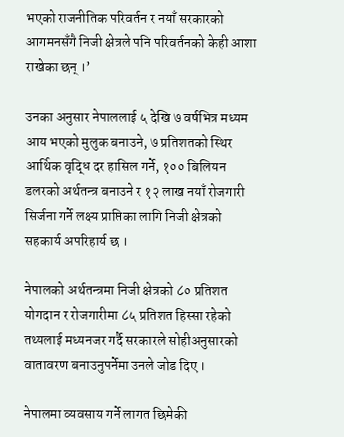भएको राजनीतिक परिवर्तन र नयाँ सरकारको आगमनसँगै निजी क्षेत्रले पनि परिवर्तनको केही आशा राखेका छन् ।’

उनका अनुसार नेपाललाई ५ देखि ७ वर्षभित्र मध्यम आय भएको मुलुक बनाउने, ७ प्रतिशतको स्थिर आर्थिक वृद्धि दर हासिल गर्ने, १०० बिलियन डलरको अर्थतन्त्र बनाउने र १२ लाख नयाँ रोजगारी सिर्जना गर्ने लक्ष्य प्राप्तिका लागि निजी क्षेत्रको सहकार्य अपरिहार्य छ ।

नेपालको अर्थतन्त्रमा निजी क्षेत्रको ८० प्रतिशत योगदान र रोजगारीमा ८५ प्रतिशत हिस्सा रहेको तथ्यलाई मध्यनजर गर्दै सरकारले सोहीअनुसारको वातावरण बनाउनुपर्नेमा उनले जोड दिए ।

नेपालमा व्यवसाय गर्ने लागत छिमेकी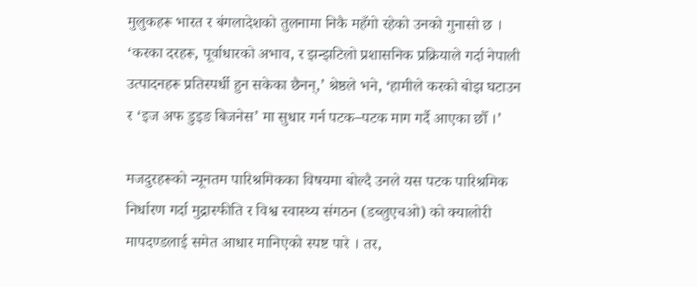मुलुकहरू भारत र बंगलादेशको तुलनामा निकै महँगो रहेको उनको गुनासो छ ।
‘करका दरहरू, पूर्वाधारको अभाव, र झन्झटिलो प्रशासनिक प्रक्रियाले गर्दा नेपाली उत्पादनहरू प्रतिस्पर्धी हुन सकेका छैनन्,’ श्रेष्ठले भने, ‘हामीले करको बोझ घटाउन र ‘इज अफ डुइङ बिजनेस’ मा सुधार गर्न पटक–पटक माग गर्दै आएका छौँ ।’

मजदुरहरूको न्यूनतम पारिश्रमिकका विषयमा बोल्दै उनले यस पटक पारिश्रमिक निर्धारण गर्दा मुद्रास्फीति र विश्व स्वास्थ्य संगठन (डब्लुएचओ) को क्यालोरी मापदण्डलाई समेत आधार मानिएको स्पष्ट पारे । तर,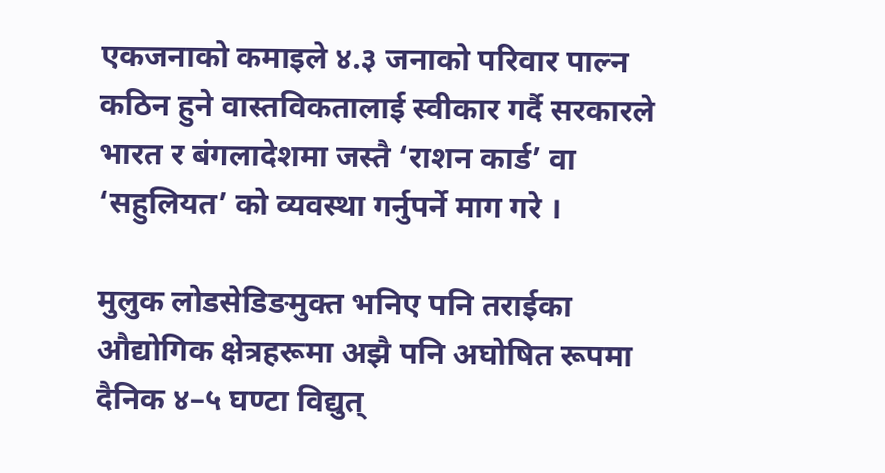एकजनाको कमाइले ४.३ जनाको परिवार पाल्न कठिन हुने वास्तविकतालाई स्वीकार गर्दै सरकारले भारत र बंगलादेशमा जस्तै ‘राशन कार्ड’ वा ‘सहुलियत’ को व्यवस्था गर्नुपर्ने माग गरे ।

मुलुक लोडसेडिङमुक्त भनिए पनि तराईका औद्योगिक क्षेत्रहरूमा अझै पनि अघोषित रूपमा दैनिक ४–५ घण्टा विद्युत्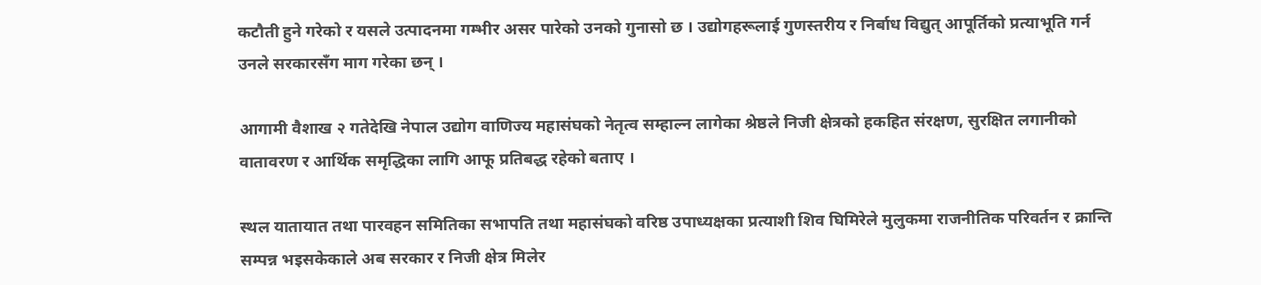कटौती हुने गरेको र यसले उत्पादनमा गम्भीर असर पारेको उनको गुनासो छ । उद्योगहरूलाई गुणस्तरीय र निर्बाध विद्युत् आपूर्तिको प्रत्याभूति गर्न उनले सरकारसँग माग गरेका छन् ।

आगामी वैशाख २ गतेदेखि नेपाल उद्योग वाणिज्य महासंघको नेतृत्व सम्हाल्न लागेका श्रेष्ठले निजी क्षेत्रको हकहित संरक्षण, सुरक्षित लगानीको वातावरण र आर्थिक समृद्धिका लागि आफू प्रतिबद्ध रहेको बताए ।

स्थल यातायात तथा पारवहन समितिका सभापति तथा महासंघको वरिष्ठ उपाध्यक्षका प्रत्याशी शिव घिमिरेले मुलुकमा राजनीतिक परिवर्तन र क्रान्ति सम्पन्न भइसकेकाले अब सरकार र निजी क्षेत्र मिलेर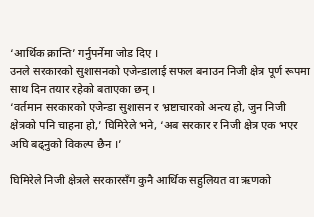‘आर्थिक क्रान्ति’ गर्नुपर्नेमा जोड दिए ।
उनले सरकारको सुशासनको एजेन्डालाई सफल बनाउन निजी क्षेत्र पूर्ण रूपमा साथ दिन तयार रहेको बताएका छन् ।
‘वर्तमान सरकारको एजेन्डा सुशासन र भ्रष्टाचारको अन्त्य हो, जुन निजी क्षेत्रको पनि चाहना हो,’ घिमिरेले भने, ‘अब सरकार र निजी क्षेत्र एक भएर अघि बढ्नुको विकल्प छैन ।’

घिमिरेले निजी क्षेत्रले सरकारसँग कुनै आर्थिक सहुलियत वा ऋणको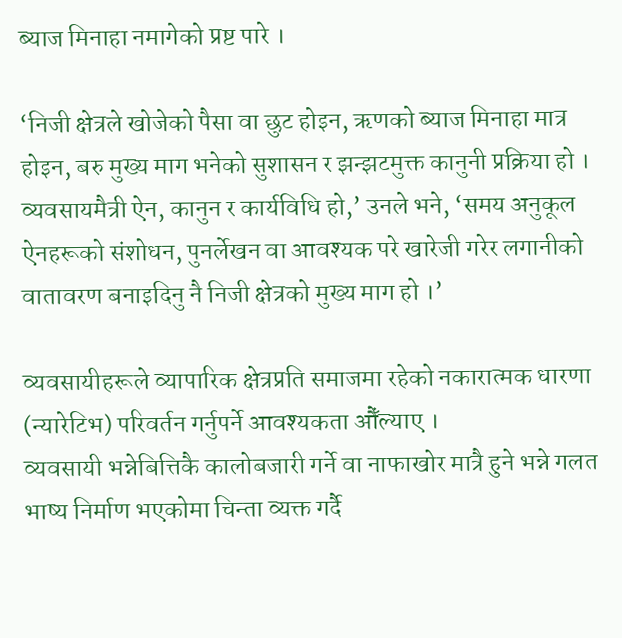ब्याज मिनाहा नमागेको प्रष्ट पारे ।

‘निजी क्षेत्रले खोजेको पैसा वा छुट होइन, ऋणको ब्याज मिनाहा मात्र होइन, बरु मुख्य माग भनेको सुशासन र झन्झटमुक्त कानुनी प्रक्रिया हो । व्यवसायमैत्री ऐन, कानुन र कार्यविधि हो,’ उनले भने, ‘समय अनुकूल ऐनहरूको संशोधन, पुनर्लेखन वा आवश्यक परे खारेजी गरेर लगानीको वातावरण बनाइदिनु नै निजी क्षेत्रको मुख्य माग हो ।’

व्यवसायीहरूले व्यापारिक क्षेत्रप्रति समाजमा रहेको नकारात्मक धारणा (न्यारेटिभ) परिवर्तन गर्नुपर्ने आवश्यकता औँल्याए ।
व्यवसायी भन्नेबित्तिकै कालोबजारी गर्ने वा नाफाखोर मात्रै हुने भन्ने गलत भाष्य निर्माण भएकोमा चिन्ता व्यक्त गर्दै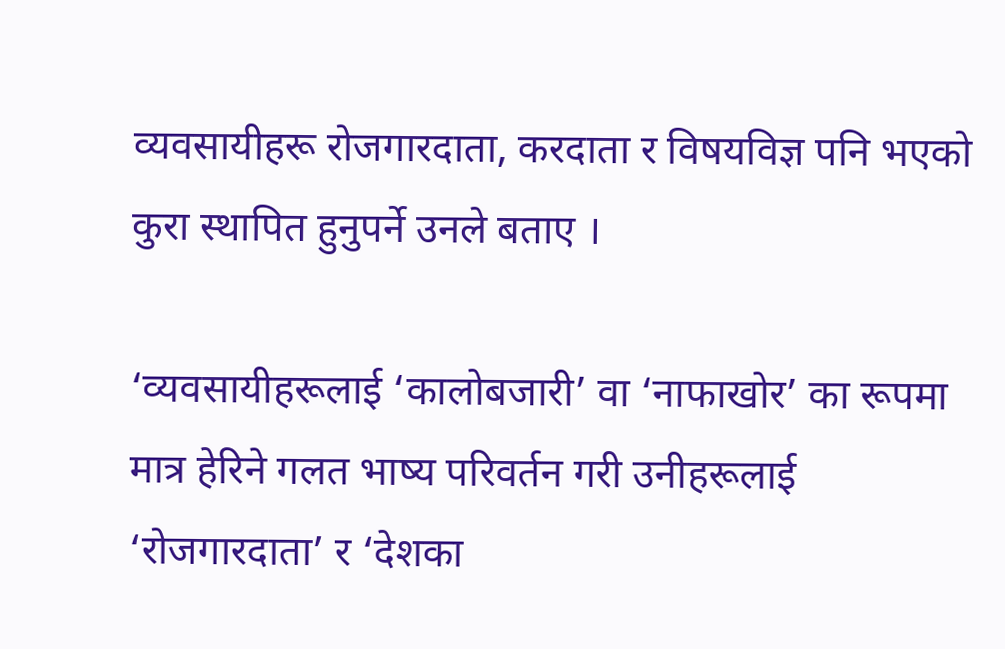व्यवसायीहरू रोजगारदाता, करदाता र विषयविज्ञ पनि भएको कुरा स्थापित हुनुपर्ने उनले बताए ।

‘व्यवसायीहरूलाई ‘कालोबजारी’ वा ‘नाफाखोर’ का रूपमा मात्र हेरिने गलत भाष्य परिवर्तन गरी उनीहरूलाई ‘रोजगारदाता’ र ‘देशका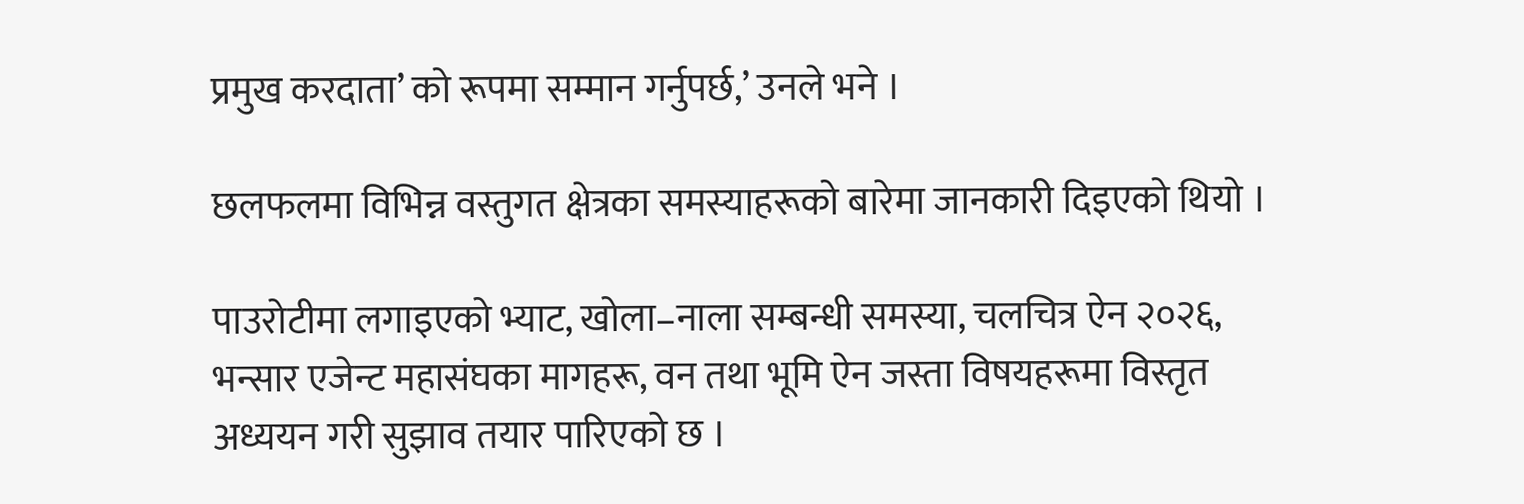प्रमुख करदाता’ को रूपमा सम्मान गर्नुपर्छ,’ उनले भने ।

छलफलमा विभिन्न वस्तुगत क्षेत्रका समस्याहरूको बारेमा जानकारी दिइएको थियो ।

पाउरोटीमा लगाइएको भ्याट, खोला–नाला सम्बन्धी समस्या, चलचित्र ऐन २०२६, भन्सार एजेन्ट महासंघका मागहरू, वन तथा भूमि ऐन जस्ता विषयहरूमा विस्तृत अध्ययन गरी सुझाव तयार पारिएको छ ।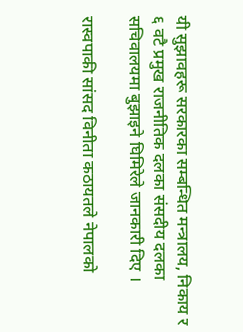यी सुझावहरू सरकारका सम्बन्धित मन्त्रालय, निकाय र ६ वटै प्रमुख राजनीतिक दलका संसदीय दलका सचिवालयमा बुझाइने घिमिरेले जानकारी दिए ।

रास्वपाकी सांसद विनीता कठायतले नेपालको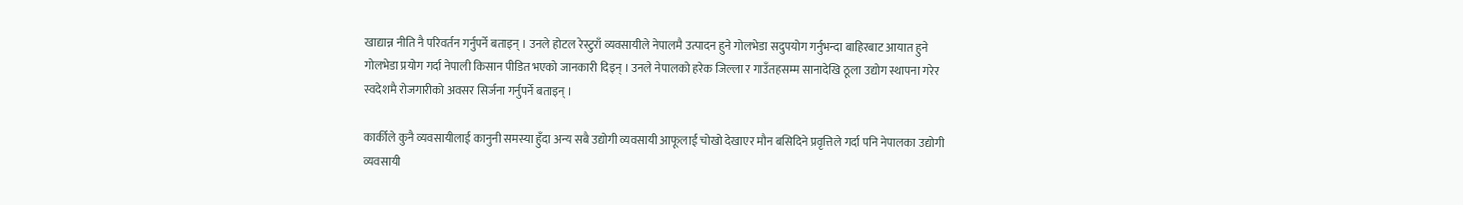खाद्यान्न नीति नै परिवर्तन गर्नुपर्ने बताइन् । उनले होटल रेस्टुराँ व्यवसायीले नेपालमै उत्पादन हुने गोलभेडा सदुपयोग गर्नुभन्दा बाहिरबाट आयात हुने गोलभेडा प्रयोग गर्दा नेपाली किसान पीडित भएको जानकारी दिइन् । उनले नेपालको हरेक जिल्ला र गाउँतहसम्म सानादेखि ठूला उद्योग स्थापना गरेर स्वदेशमै रोजगारीको अवसर सिर्जना गर्नुपर्ने बताइन् ।

कार्कीले कुनै व्यवसायीलाई कानुनी समस्या हुँदा अन्य सबै उद्योगी व्यवसायी आफूलाई चोखो देखाएर मौन बसिदिने प्रवृत्तिले गर्दा पनि नेपालका उद्योगी व्यवसायी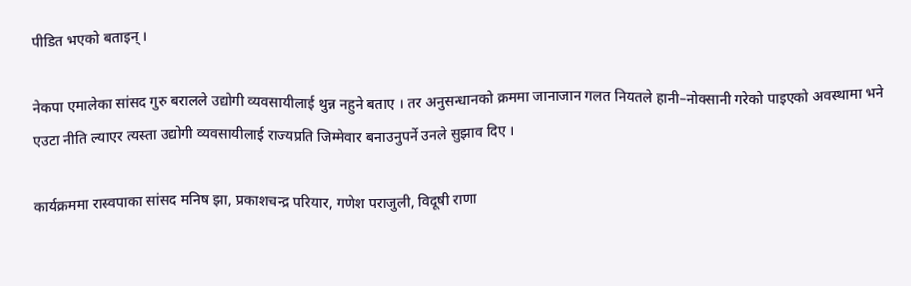पीडित भएको बताइन् ।

नेकपा एमालेका सांसद गुरु बरालले उद्योगी व्यवसायीलाई थुन्न नहुने बताए । तर अनुसन्धानको क्रममा जानाजान गलत नियतले हानी–नोक्सानी गरेको पाइएको अवस्थामा भने एउटा नीति ल्याएर त्यस्ता उद्योगी व्यवसायीलाई राज्यप्रति जिम्मेवार बनाउनुपर्ने उनले सुझाव दिए ।

कार्यक्रममा रास्वपाका सांसद मनिष झा, प्रकाशचन्द्र परियार, गणेश पराजुली, विदूषी राणा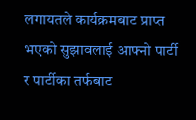लगायतले कार्यक्रमबाट प्राप्त भएको सुझावलाई आफ्नो पार्टी र पार्टीका तर्फबाट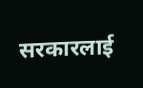सरकारलाई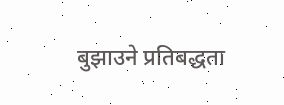बुझाउने प्रतिबद्धता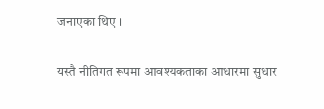जनाएका थिए ।

यस्तै नीतिगत रूपमा आवश्यकताका आधारमा सुधार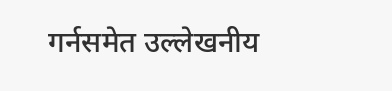गर्नसमेत उल्लेखनीय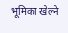भूमिका खेल्ने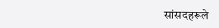सांसदहरूले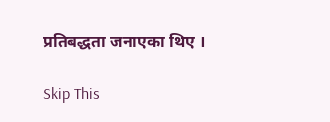प्रतिबद्धता जनाएका थिए ।

Skip This